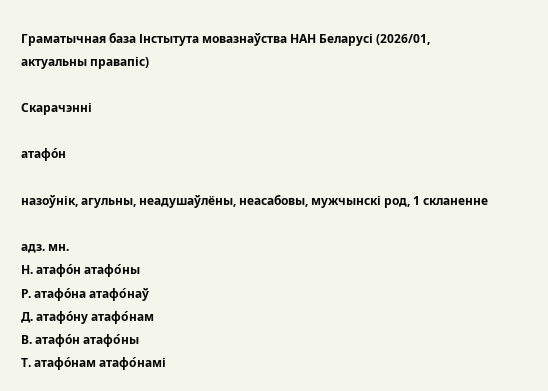Граматычная база Інстытута мовазнаўства НАН Беларусі (2026/01, актуальны правапіс)

Скарачэнні

атафо́н

назоўнік, агульны, неадушаўлёны, неасабовы, мужчынскі род, 1 скланенне

адз. мн.
Н. атафо́н атафо́ны
Р. атафо́на атафо́наў
Д. атафо́ну атафо́нам
В. атафо́н атафо́ны
Т. атафо́нам атафо́намі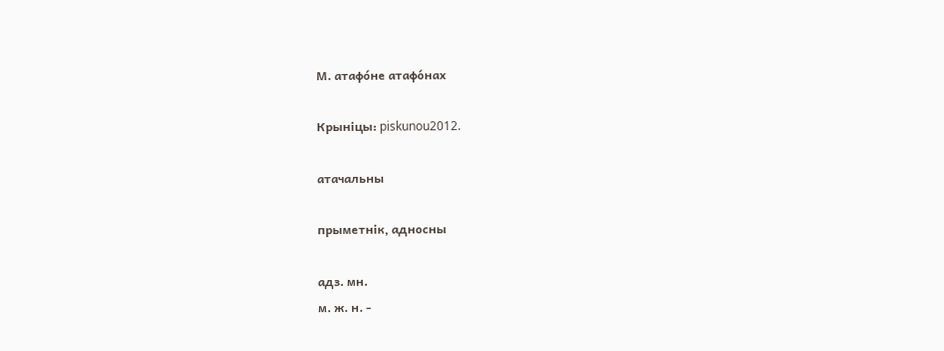М. атафо́не атафо́нах

Крыніцы: piskunou2012.

атачальны

прыметнік, адносны

адз. мн.
м. ж. н. -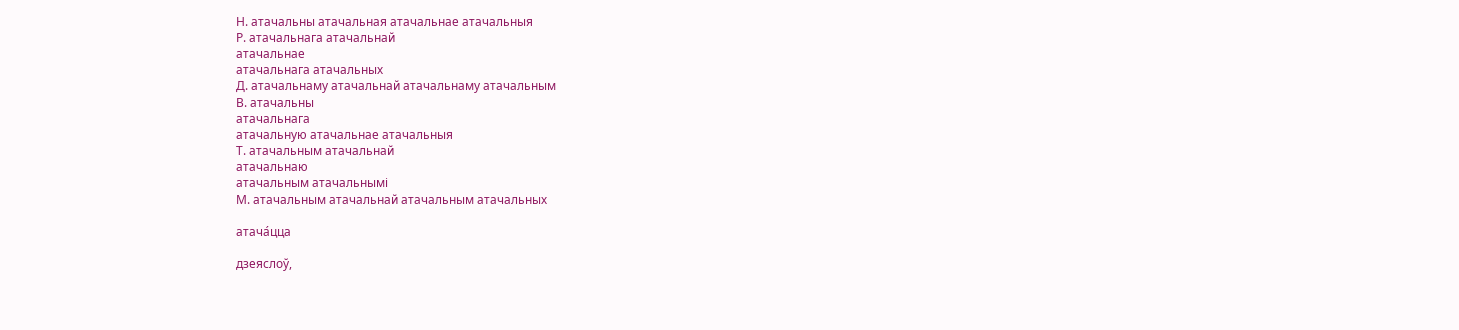Н. атачальны атачальная атачальнае атачальныя
Р. атачальнага атачальнай
атачальнае
атачальнага атачальных
Д. атачальнаму атачальнай атачальнаму атачальным
В. атачальны
атачальнага
атачальную атачальнае атачальныя
Т. атачальным атачальнай
атачальнаю
атачальным атачальнымі
М. атачальным атачальнай атачальным атачальных

атача́цца

дзеяслоў,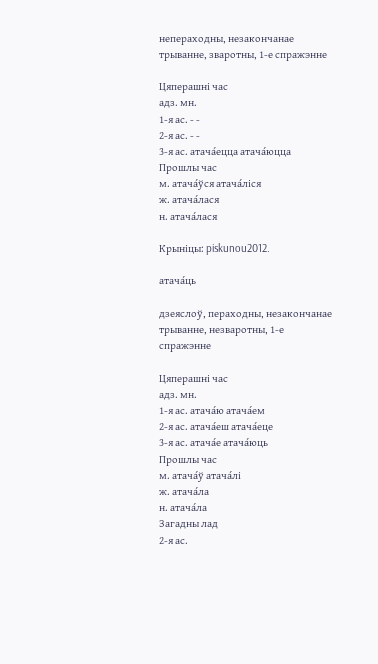непераходны, незакончанае трыванне, зваротны, 1-е спражэнне

Цяперашні час
адз. мн.
1-я ас. - -
2-я ас. - -
3-я ас. атача́ецца атача́юцца
Прошлы час
м. атача́ўся атача́ліся
ж. атача́лася
н. атача́лася

Крыніцы: piskunou2012.

атача́ць

дзеяслоў, пераходны, незакончанае трыванне, незваротны, 1-е спражэнне

Цяперашні час
адз. мн.
1-я ас. атача́ю атача́ем
2-я ас. атача́еш атача́еце
3-я ас. атача́е атача́юць
Прошлы час
м. атача́ў атача́лі
ж. атача́ла
н. атача́ла
Загадны лад
2-я ас.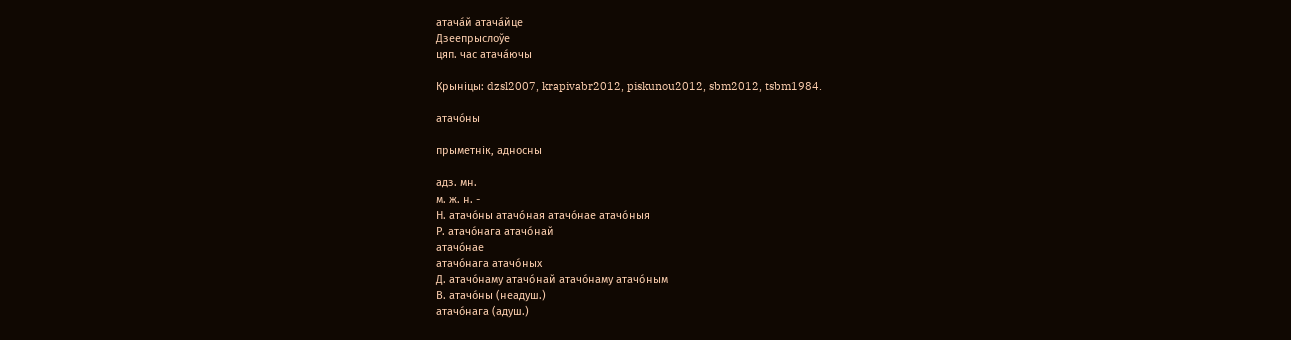атача́й атача́йце
Дзеепрыслоўе
цяп. час атача́ючы

Крыніцы: dzsl2007, krapivabr2012, piskunou2012, sbm2012, tsbm1984.

атачо́ны

прыметнік, адносны

адз. мн.
м. ж. н. -
Н. атачо́ны атачо́ная атачо́нае атачо́ныя
Р. атачо́нага атачо́най
атачо́нае
атачо́нага атачо́ных
Д. атачо́наму атачо́най атачо́наму атачо́ным
В. атачо́ны (неадуш.)
атачо́нага (адуш.)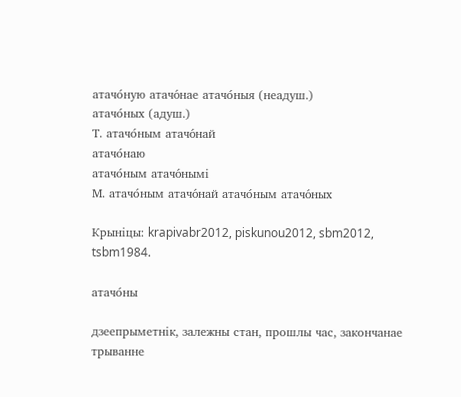атачо́ную атачо́нае атачо́ныя (неадуш.)
атачо́ных (адуш.)
Т. атачо́ным атачо́най
атачо́наю
атачо́ным атачо́нымі
М. атачо́ным атачо́най атачо́ным атачо́ных

Крыніцы: krapivabr2012, piskunou2012, sbm2012, tsbm1984.

атачо́ны

дзеепрыметнік, залежны стан, прошлы час, закончанае трыванне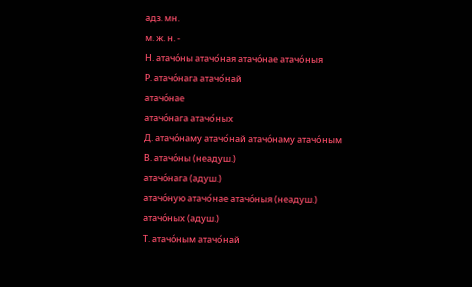адз. мн.
м. ж. н. -
Н. атачо́ны атачо́ная атачо́нае атачо́ныя
Р. атачо́нага атачо́най
атачо́нае
атачо́нага атачо́ных
Д. атачо́наму атачо́най атачо́наму атачо́ным
В. атачо́ны (неадуш.)
атачо́нага (адуш.)
атачо́ную атачо́нае атачо́ныя (неадуш.)
атачо́ных (адуш.)
Т. атачо́ным атачо́най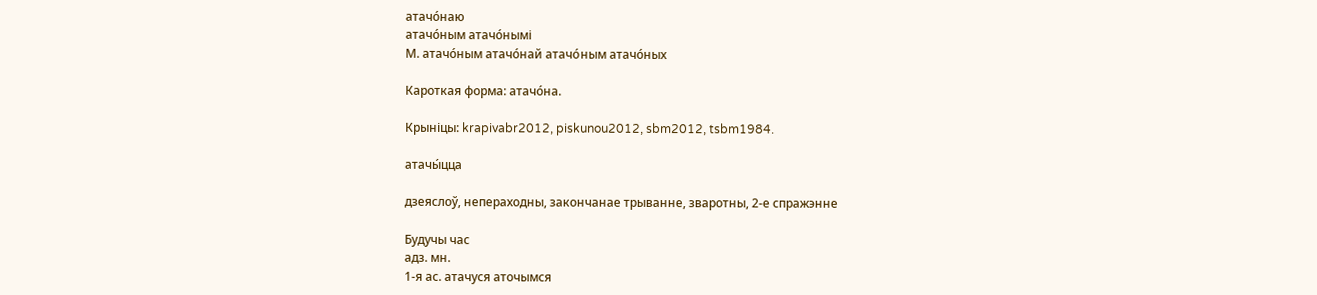атачо́наю
атачо́ным атачо́нымі
М. атачо́ным атачо́най атачо́ным атачо́ных

Кароткая форма: атачо́на.

Крыніцы: krapivabr2012, piskunou2012, sbm2012, tsbm1984.

атачы́цца

дзеяслоў, непераходны, закончанае трыванне, зваротны, 2-е спражэнне

Будучы час
адз. мн.
1-я ас. атачуся аточымся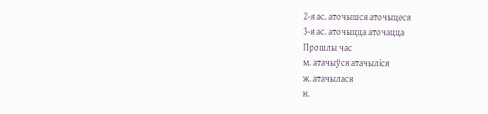2-я ас. аточышся аточыцеся
3-я ас. аточыцца аточацца
Прошлы час
м. атачыўся атачыліся
ж. атачылася
н.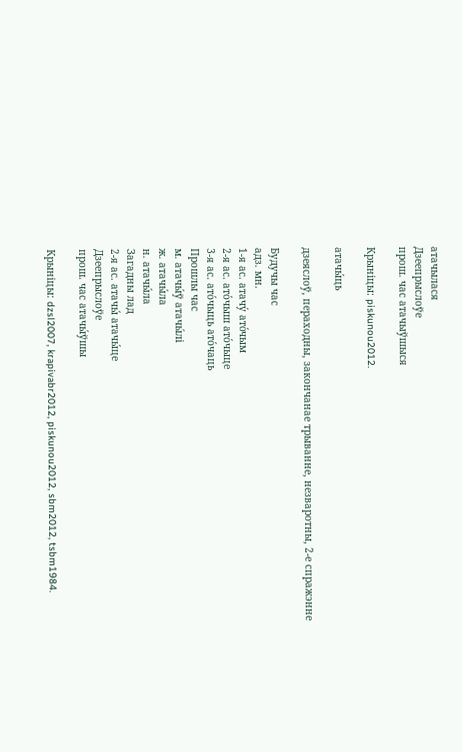атачылася
Дзеепрыслоўе
прош. час атачыўшыся

Крыніцы: piskunou2012.

атачы́ць

дзеяслоў, пераходны, закончанае трыванне, незваротны, 2-е спражэнне

Будучы час
адз. мн.
1-я ас. атачу́ ато́чым
2-я ас. ато́чыш ато́чыце
3-я ас. ато́чыць ато́чаць
Прошлы час
м. атачы́ў атачы́лі
ж. атачы́ла
н. атачы́ла
Загадны лад
2-я ас. атачы́ атачы́це
Дзеепрыслоўе
прош. час атачы́ўшы

Крыніцы: dzsl2007, krapivabr2012, piskunou2012, sbm2012, tsbm1984.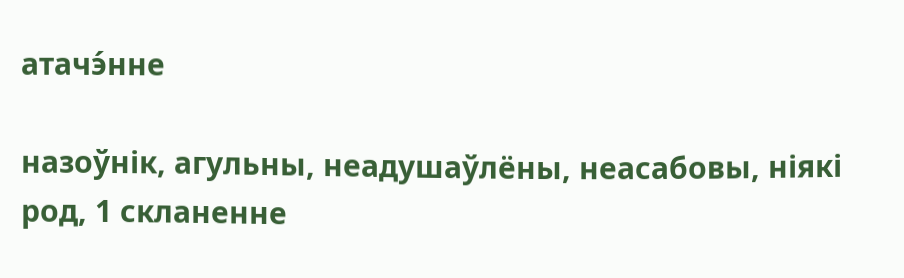атачэ́нне

назоўнік, агульны, неадушаўлёны, неасабовы, ніякі род, 1 скланенне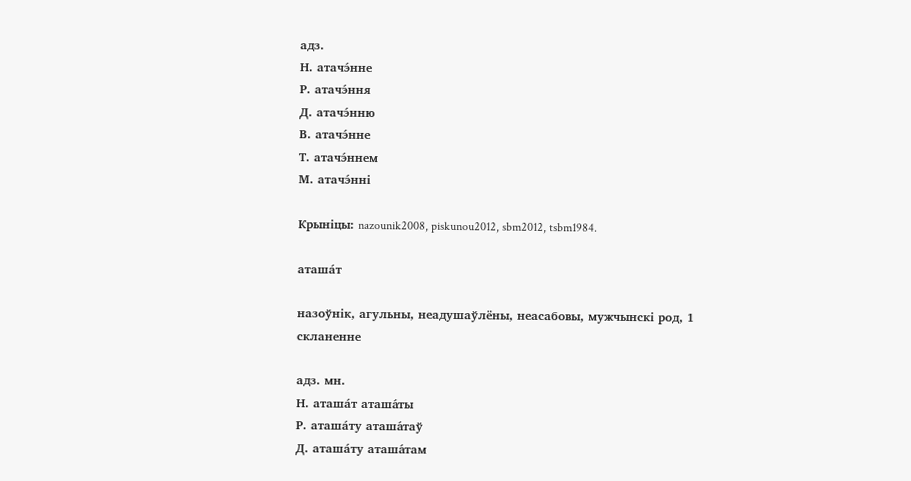адз.
Н. атачэ́нне
Р. атачэ́ння
Д. атачэ́нню
В. атачэ́нне
Т. атачэ́ннем
М. атачэ́нні

Крыніцы: nazounik2008, piskunou2012, sbm2012, tsbm1984.

аташа́т

назоўнік, агульны, неадушаўлёны, неасабовы, мужчынскі род, 1 скланенне

адз. мн.
Н. аташа́т аташа́ты
Р. аташа́ту аташа́таў
Д. аташа́ту аташа́там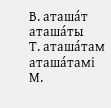В. аташа́т аташа́ты
Т. аташа́там аташа́тамі
М.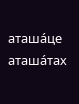аташа́це аташа́тах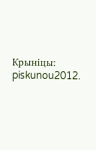Крыніцы: piskunou2012.